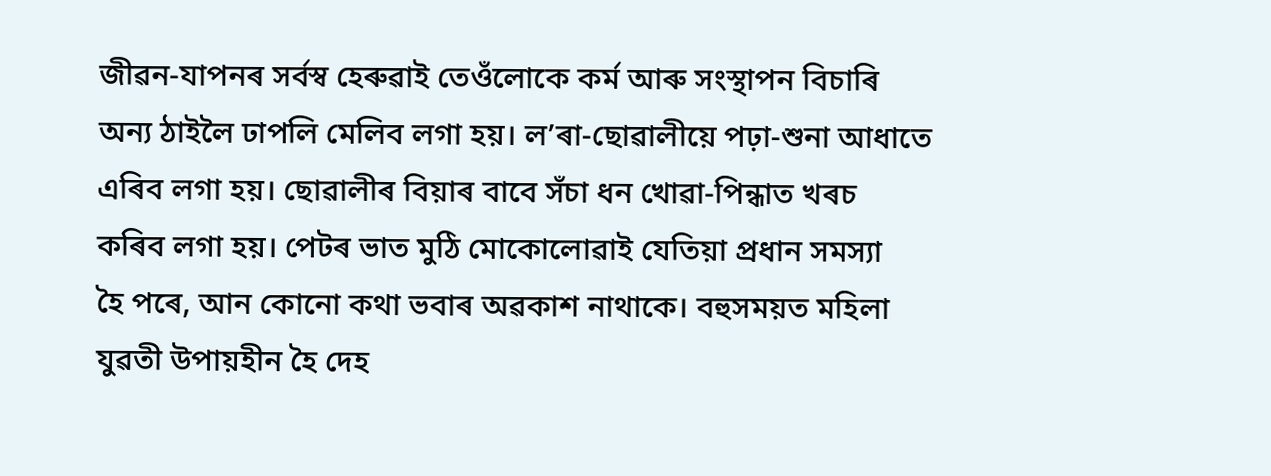জীৱন-যাপনৰ সৰ্বস্ব হেৰুৱাই তেওঁলোকে কৰ্ম আৰু সংস্থাপন বিচাৰি
অন্য ঠাইলৈ ঢাপলি মেলিব লগা হয়। ল’ৰা-ছোৱালীয়ে পঢ়া-শুনা আধাতে
এৰিব লগা হয়। ছোৱালীৰ বিয়াৰ বাবে সঁচা ধন খোৱা-পিন্ধাত খৰচ
কৰিব লগা হয়। পেটৰ ভাত মুঠি মোকোলোৱাই যেতিয়া প্ৰধান সমস্যা
হৈ পৰে, আন কোনো কথা ভবাৰ অৱকাশ নাথাকে। বহুসময়ত মহিলা
যুৱতী উপায়হীন হৈ দেহ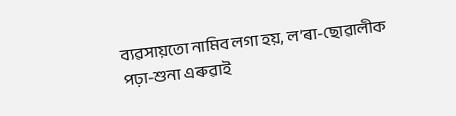ব্যৱসায়তো নামিব লগা হয়, ল’ৰা-ছোৱালীক
পঢ়া-শুনা এৰুৱাই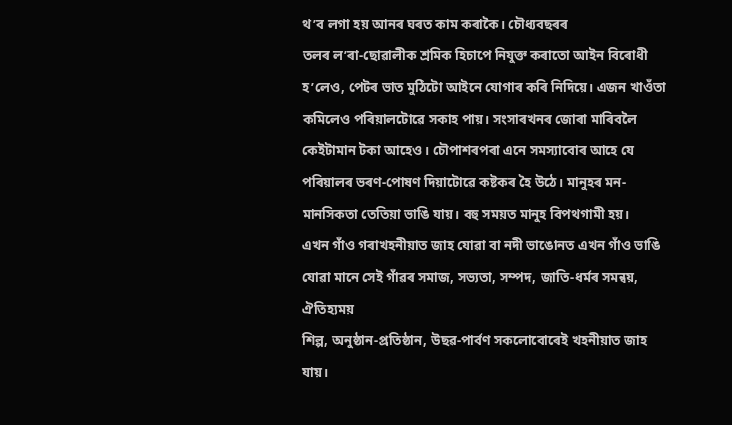থ’ব লগা হয় আনৰ ঘৰত কাম কৰাকৈ। চৌধ্যবছৰৰ
তলৰ ল’ৰা-ছোৱালীক শ্ৰমিক হিচাপে নিযুক্ত কৰাতো আইন বিৰোধী
হ’লেও, পেটৰ ভাত মুঠিটো আইনে যোগাৰ কৰি নিদিয়ে। এজন খাওঁতা
কমিলেও পৰিয়ালটোৱে সকাহ পায়। সংসাৰখনৰ জোৰা মাৰিবলৈ
কেইটামান টকা আহেও। চৌপাশৰপৰা এনে সমস্যাবোৰ আহে যে
পৰিয়ালৰ ভৰণ-পোষণ দিয়াটোৱে কষ্টকৰ হৈ উঠে। মানুহৰ মন-মানসিকতা তেতিয়া ভাঙি যায়। বহু সময়ত মানুহ বিপথগামী হয়।
এখন গাঁও গৰাখহনীয়াত জাহ যোৱা বা নদী ভাঙোনত এখন গাঁও ভাঙি
যোৱা মানে সেই গাঁৱৰ সমাজ, সভ্যতা, সম্পদ, জাতি-ধৰ্মৰ সমন্বয়, ঐতিহ্যময়
শিল্প, অনুষ্ঠান-প্ৰতিষ্ঠান, উছৱ-পাৰ্বণ সকলোবোৰেই খহনীয়াত জাহ যায়।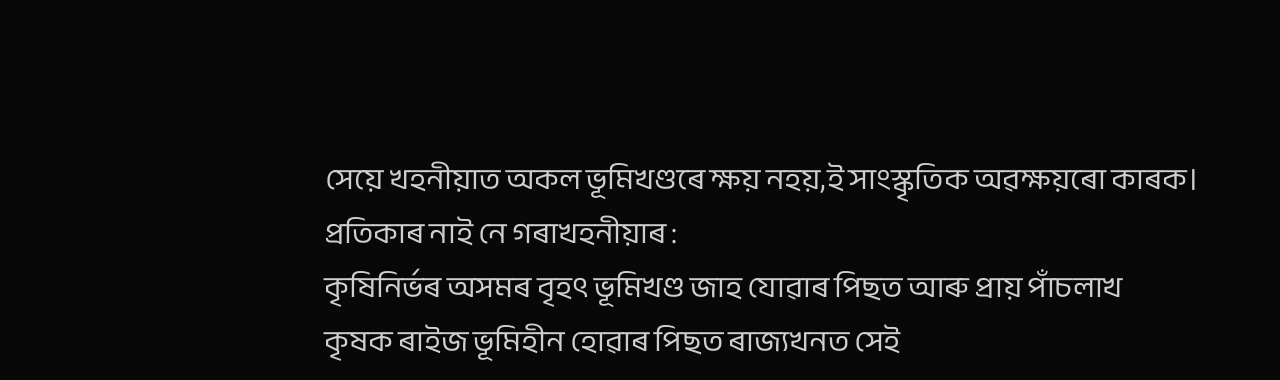সেয়ে খহনীয়াত অকল ভূমিখণ্ডৰে ক্ষয় নহয়,ই সাংস্কৃতিক অৱক্ষয়ৰো কাৰক।
প্ৰতিকাৰ নাই নে গৰাখহনীয়াৰ :
কৃষিনিৰ্ভৰ অসমৰ বৃহৎ ভূমিখণ্ড জাহ যোৱাৰ পিছত আৰু প্ৰায় পাঁচলাখ
কৃষক ৰাইজ ভূমিহীন হোৱাৰ পিছত ৰাজ্যখনত সেই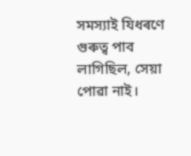সমস্যাই যিধৰণে
গুৰুত্ব পাব লাগিছিল, সেয়া পোৱা নাই।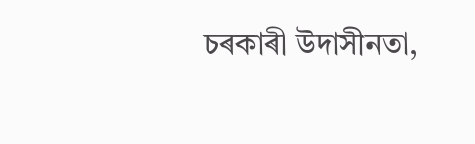চৰকাৰী উদাসীনতা,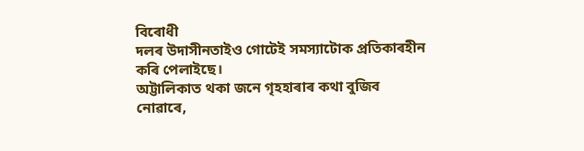বিৰোধী
দলৰ উদাসীনতাইও গোটেই সমস্যাটোক প্ৰতিকাৰহীন কৰি পেলাইছে।
অট্টালিকাত থকা জনে গৃহহাৰাৰ কথা বুজিব নোৱাৰে,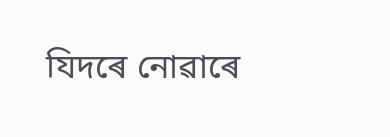যিদৰে নোৱাৰে